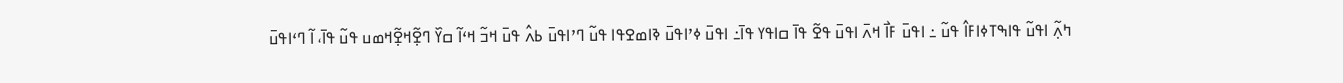ߤߍ߲߬ ߊߟߎ߬ ߟߊߒߠߦߊߓߊ߮ ߟߎ߬ ߸ ߊߟߎ߫ ߓߊ߯ ߞߍ߫ ߊߟߎ߫ ߟߐ߬ ߟߊ߫ ߛߊߟߌ ߟߊ߫߸ ߊߟߎ߫ ߦߴߊߟߎ߫ ߢߊߘߐߟߊ ߟߎ߬ ߣߴߊߟߎ߫ ߕߍ߮ ߟߎ߫ ߞߏ߬ ߞߵߊ߬ ߛߌ߰ ߣߐ߲߬ߞߐ߲߬ߞߘߎ ߟߎ߬ ߟߊ߫، ߊ߬ ߣߵߊߟߎ߫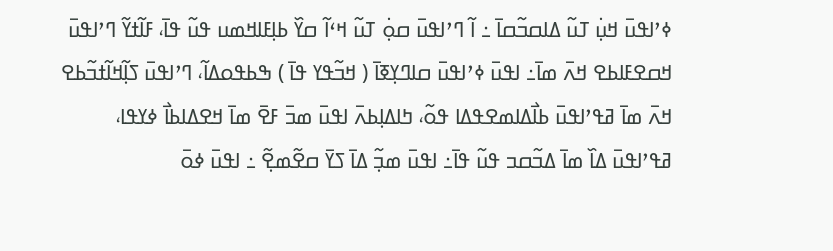ߦߴߊߟߎ߫ ߞߎ߲߭ ߠߎ߬ ߡߊߛߏ߬ߛߊ߫ ߸ ߊ߬ ߣߴߊߟߎ߫ ߛߋ߲߭ ߠߎ߬ ߞߵߊ߬ ߛߌ߰ ߕߊ߲ߓߊߞߘߎ ߟߎ߬ ߟߊ߫، ߓߊ߬ߙߌ߬ ߣߴߊߟߎ߫ ߞߛߐߓߊߕߐ ߞߍ߫ ߘߊ߫߸ ߊߟߎ߫ ߦߴߊߟߎ߫ ߛߊߣߌ߲ߧߊ߫ ( ߞߏ߬ߟߌ ߟߊ߫ ) ߒߕߟߋߡߊ߬، ߣߴߊߟߎ߫ ߖߊ߲߬ߞߊ߬ߙߏ߬ߕߐ ߞߍ߫ ߘߊ߫ ߥߟߴߊߟߎ߫ ߕߊ߯ߡߊߘߐߟߡߊ ߟߋ߬، ߤߊߡߊ߲ߕߍ߫ ߊߟߎ߫ ߘߏ߫ ߓߐ߫ ߘߊ߫ ߞߐߡߊߕߊ߯ ߦߌߟߊ، ߥߟߴߊߟߎ߫ ߡߊ߰ ߘߊ߫ ߡߏ߬ߛߏ ߟߎ߬ ߟߊ߫߸ ߊߟߎ߫ ߘߏ߲߬ ߡߊ߫ ߖߌ߫ ߛߐ߬ߘߐ߲߬ ߸ ߊߟߎ߫ ߦߋ߫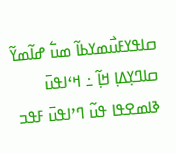ߛߊߟߌߓߎ߯ߘߌߕߊ߬ ߘߎ߱ ߝߊ߬ߘߌ߬ ߛߊߣߌ߲ߡߊ߲ ߞߊ߲߬ ߸ ߞߵߊߟߎ߫ ߢߊߘߐߟߊ ߟߎ߬ ߣߴߊߟߎ߫ ߓߟߏ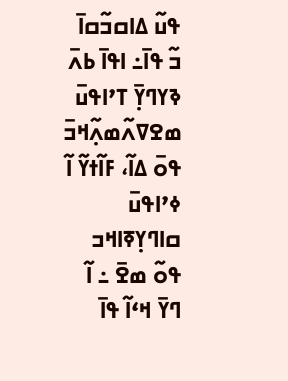ߟߎ߬ ߡߊߛߏ߬ߛߊ߫ ߏ߬ ߟߊ߫߸ ߊߟߊ߫ ߕߍ߫ ߢߌߣߌ߲߫ ߠߴߊߟߎ߫ ߘߐߜߍ߬ߘߍ߲߬ߞߏ߫ ߟߋ߫ ߡߊ߬، ߓߊ߬ߙߌ߬ ߊ߬ ߦߴߊߟߎ߫ ߛߊߣߌ߲ߧߊߞߏ ߟߋ߬ ߘߐ߫ ߸ ߊ߬ ߣߌ߫ ߞߵߊ߬ ߟߊ߫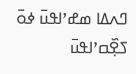ߣߍߡߊ ߘߝߴߊߟߎ߫ ߦߋ߫ ߖߐ߲߰ߛߴߊߟߎ߫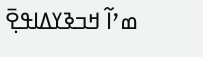ߘߴߊ߬ ߞߏߢߌߡߊߟߐ߲߫